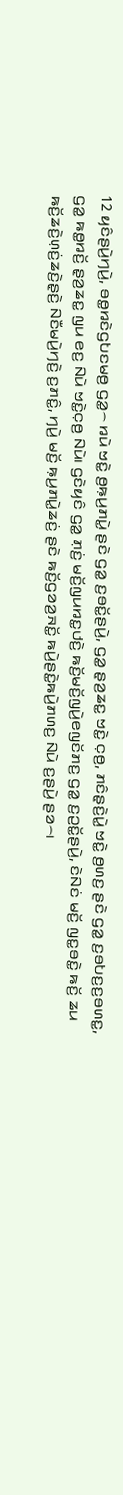12 ꤟꤢꤨꤔꤣꤧ꤬ꤚꤣꤧ꤬, ꤋꤥ꤭ꤙꤢꤧꤞꤝꤢꤗꤥ꤬ ꤞꤤ꤭꤮ ꤙꤣꤧ ꤠꤢꤧ꤭ ꤥ꤬ꤒ꤫ꤣ꤬ꤊꤣꤧ꤭ ꤔꤢꤧ ꤞꤤ꤭ ꤢ꤬ꤋꤢꤩ꤭ꤔꤣꤧ꤬, ꤞꤤ꤭ ꤔ꤫ꤤ꤬ꤘꤢ꤭ ꤠꤢꤧ꤭ ꤍ꤫ꤥ꤬, ꤊꤢꤨꤔ꤫ꤢꤧ꤬ꤣꤧ꤭ ꤠꤢꤧ꤭ ꤥ꤬ꤛꤢ꤬ ꤔꤢꤧ ꤞꤤ꤭ ꤢ꤬ꤋꤝꤢ꤬ꤢ꤬ꤋꤛꤢ꤭, ꤞꤤ꤭ ꤒꤥ꤭ꤙꤢꤩ꤬ ꤔ꤫ꤤ꤬ꤘꤢ꤭ ꤜꤣ ꤕꤢ꤬ ꤡꤣꤧ ꤠꤢꤧ꤭ꤍ꤫ꤥ꤬ ꤡꤣꤧ꤯ ꤞꤢꤧꤟꤢꤨ ꤞꤤ꤭ ꤊ꤫ꤢꤦ꤬ ꤗꤢꤩ꤬ꤜꤣꤙꤢ꤭ꤓꤢꤧ꤬ ꤒꤢꤩ꤬ꤗꤢꤩ꤬ꤜꤣꤧ꤬ꤕꤜꤢꤩꤊꤢ꤬ ꤞꤤ꤭ ꤢ꤬ꤑꤢꤩ꤭ꤔꤣꤧ꤬, ꤢꤧꤡꤢꤦ ꤗꤢꤩ꤬ ꤜꤢ꤭ꤋꤢꤧ꤭ ꤒꤢꤩ꤬ ꤘꤣ ꤒꤢꤩ꤬ꤘꤢꤧ꤬ꤛ꤫ꤢꤦ꤬ꤘꤢꤧ꤬ꤔ꤫ꤢꤧ꤬ ꤡꤢꤪꤗꤣꤧ꤬ꤚꤢꤧ꤬ ꤢ꤬ꤊꤢꤨ꤭, ꤚꤣꤧ꤬ ꤗꤢꤩ꤬ ꤒ꤫ꤣ꤬ꤊꤣꤧ꤭ꤘꤢꤦ꤬ ꤔꤢꤧ ꤒꤢꤩ꤬ꤞꤤꤤ꤬ꤏꤢꤩ꤭ ꤒꤣꤧ꤬ꤔꤢꤧ꤭ꤒꤣꤧ꤬ꤊꤛꤢ꤬ ꤡꤣꤧ ꤢ꤬ꤔꤣꤧ꤬ ꤔꤤ꤮꤯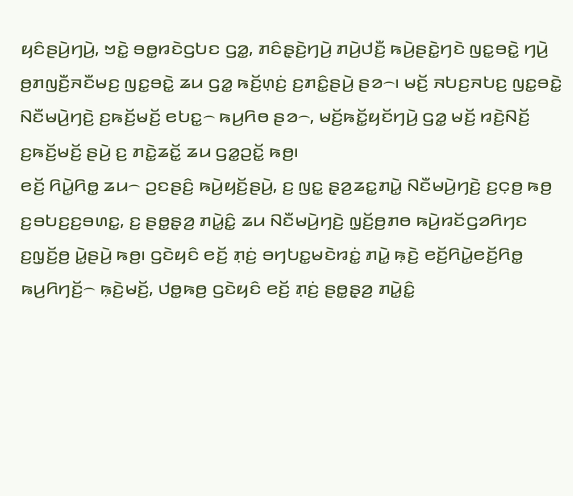ꤟꤢꤨꤔꤣꤧ꤬ꤚꤣꤧ꤬, ꤠꤢꤧ꤭ ꤋꤥ꤭ꤙꤢꤧꤞꤝꤢ ꤞꤤ꤭, ꤊꤢꤨꤔ꤫ꤢꤧ꤬ꤚꤣꤧ꤬ ꤊꤣꤧ꤬ꤓꤢꤪ꤬ ꤒꤣꤧ꤬ꤔꤢꤧ꤭ꤚꤢꤧ ꤜꤢ꤭ꤋꤢꤧ꤭ ꤚꤣꤧ꤬ ꤥ꤬ꤊꤜꤢꤪ꤬ꤏꤢꤪꤗꤢ꤬ ꤜꤢ꤭ꤋꤢꤧ꤭ ꤘꤣ ꤞꤤ꤭ ꤒꤢꤩ꤬ꤛ꤫ꤢꤦ꤬ ꤢ꤬ꤊꤢꤨ꤭ꤔꤣꤧ꤬ ꤔꤤ꤮꤯ ꤗꤢꤩ꤬ ꤏꤝꤢ꤬ꤏꤝꤢ꤬ ꤜꤢ꤭ꤋꤢꤧ꤭ ꤡꤢꤪꤗꤣꤧ꤬ꤚꤢꤧ꤬ ꤢ꤬ꤒꤢꤩ꤬ꤗꤢꤩ꤬ ꤕꤝꤢ꤭꤮ ꤒꤣ꤬ꤖꤥ ꤔꤤ꤮, ꤗꤢꤩ꤬ꤒꤢꤩ꤭ꤟꤢꤩꤚꤣꤧ꤬ ꤞꤤ꤭ ꤗꤢꤩ꤬ ꤙꤢꤧ꤬ꤡꤢꤩ꤬ ꤢ꤬ꤒꤢꤩ꤬ꤗꤢꤩ꤬ ꤔꤣꤧ꤬ ꤢ꤬ ꤊꤢꤧ꤭ꤘꤢꤩ꤭ ꤘꤣ ꤞꤤ꤭ꤑꤢꤩ꤭ ꤒꤥ꤬꤯
ꤕꤢꤩ꤬ ꤖꤣꤧ꤭ꤖꤥ꤭ ꤘꤣ꤮ ꤑꤢꤔꤢꤨ꤬ ꤒꤣꤧ꤬ꤟꤢꤩ꤬ꤔꤣꤧ꤬, ꤢ꤬ ꤜꤢ꤭ ꤔ꤫ꤤ꤬ꤘꤢ꤭ꤊꤣꤧ꤭ ꤡꤢꤪꤗꤣꤧ꤬ꤚꤢꤧ꤬ ꤢ꤬ꤍ꤫ꤥ꤬ ꤒꤥ꤬ ꤢ꤬ꤋꤝꤢ꤬ꤢ꤬ꤋꤛꤢ꤭, ꤢ꤬ ꤔꤥ꤭ꤔ꤫ꤤ꤬ ꤊꤣꤧ꤭ꤢꤨ꤭ ꤘꤣ ꤡꤢꤪꤗꤣꤧ꤬ꤚꤢꤧ꤬ ꤜ꤫ꤢꤩ꤬ꤥ꤬ꤊꤥ ꤒꤣꤧ꤬ꤙꤢꤩꤞꤤꤖꤚꤢ ꤢ꤬ꤜ꤫ꤢꤩ꤬ꤥ꤬ ꤣꤧ꤭ꤔꤣꤧ꤬ ꤒꤥ꤬꤯ ꤞꤢꤧꤟꤢꤨ ꤕꤢꤩ꤬ ꤊ꤫ꤢꤦ꤬ ꤋꤚꤝꤢ꤭ꤗꤢꤧꤙꤢꤦ꤭ ꤊꤣꤧ꤭ ꤒ꤫ꤢꤧ꤬ ꤕꤢꤩ꤬ꤖꤣꤧ꤭ꤕꤢꤩ꤬ꤖꤥ꤭ ꤒꤣ꤬ꤖꤚꤢꤩ꤬꤮ ꤒ꤫ꤢꤧ꤬ꤗꤢꤩ꤬, ꤓꤥ꤭ꤒꤥ꤬ ꤞꤢꤧꤟꤢꤨ ꤕꤢꤩ꤬ ꤊ꤫ꤢꤦ꤬ ꤔꤥ꤭ꤔ꤫ꤤ꤬ ꤊꤣꤧ꤭ꤢꤨ꤭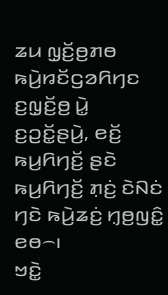ꤘꤣ ꤜ꤫ꤢꤩ꤬ꤥ꤬ꤊꤥ ꤒꤣꤧ꤬ꤙꤢꤩꤞꤤꤖꤚꤢ ꤢ꤬ꤜ꤫ꤢꤩ꤬ꤥ꤬ ꤣꤧ꤭ ꤢ꤬ꤑꤢꤩ꤭ꤔꤣꤧ꤬, ꤕꤢꤩ꤬ ꤒꤣ꤬ꤖꤚꤢꤩ꤬ ꤔꤢꤧ ꤒꤣ꤬ꤖꤚꤢꤩ꤬ ꤊ꤫ꤢꤦ꤬ ꤢꤧꤡꤢꤦ ꤚꤢꤧ ꤒꤣꤧ꤬ꤘꤢꤦ꤬ ꤚ꤫ꤥ꤬ꤜꤢꤨ꤭ ꤕꤥ꤮꤯
ꤠꤢꤧ꤭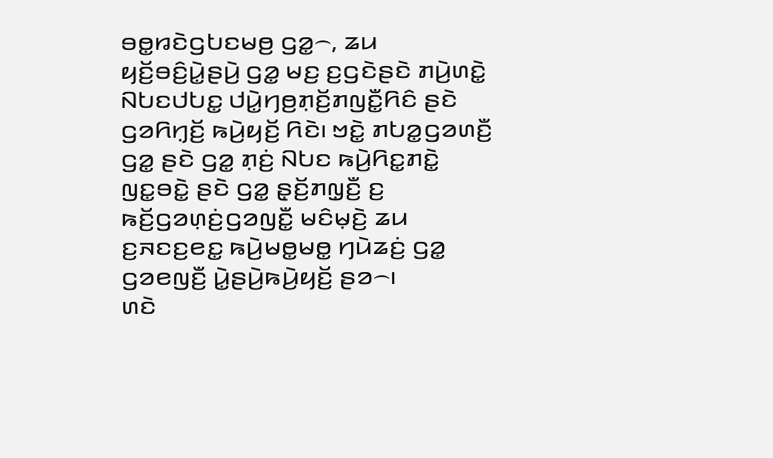ꤋꤥ꤭ꤙꤢꤧꤞꤝꤢꤗꤥ꤬ ꤞꤤ꤭꤮, ꤘꤣ ꤟꤢꤩ꤬ꤋꤢꤨ꤬ꤣꤧ꤭ꤔꤣꤧ꤬ ꤞꤤ꤭ ꤗꤢ꤬ ꤢ꤬ꤞꤢꤧꤔꤢꤧ ꤊꤣꤧ꤬ꤛꤢꤧ꤭ ꤡꤝꤢꤓꤝꤢ꤭ ꤓꤣꤧ꤭ꤚꤥ꤬ꤊ꤫ꤢꤩ꤬ꤊꤜꤢꤪ꤭ꤖꤢꤨ ꤔꤢꤧ ꤞꤤꤖꤚ꤫ꤢꤩ꤬ ꤒꤣꤧ꤬ꤟꤢꤩ꤬ ꤖꤢꤧ꤯ ꤠꤢꤧ꤭ ꤊꤝꤤ꤭ꤞꤤꤛꤢꤪ꤬ ꤞꤤ꤭ ꤔꤢꤧ ꤞꤤ꤭ ꤊ꤫ꤢꤦ꤬ ꤡꤝꤢ ꤒꤣꤧ꤬ꤖꤢ꤭ꤊꤢꤧ꤭ ꤜꤢ꤭ꤋꤢꤧ꤭ ꤔꤢꤧ ꤞꤤ꤭ ꤔ꤫ꤢꤩ꤬ꤊꤜ꤫ꤢꤪ꤬ ꤢ꤬ ꤒꤢꤩ꤬ꤞꤤꤛ꤫ꤢꤦ꤬ꤞꤤꤜꤢꤪ꤭ ꤗꤢꤨꤗ꤫ꤢꤧ꤬ ꤘꤣ ꤢ꤬ꤏꤢꤢ꤬ꤕꤢ꤭ ꤒꤣꤧ꤬ꤗꤥ꤭ꤗꤥ꤭ ꤚꤣꤧꤘꤢꤦ꤬ ꤞꤤ꤭ ꤞꤤꤕꤜꤢꤪ꤬ ꤣꤧ꤭ꤔꤣꤧ꤬ꤒꤣꤧ꤬ꤟꤢꤩ꤬ ꤔꤤ꤮꤯
ꤛꤢꤧ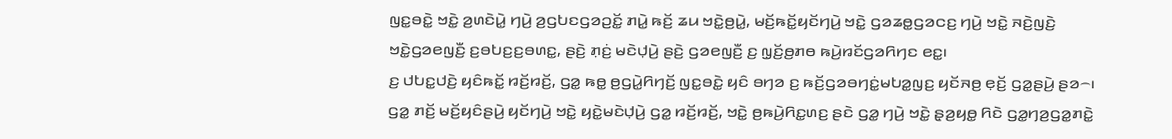ꤜꤢ꤭ꤋꤢꤧ꤭ ꤠꤢꤧ꤭ ꤤ꤬ꤛꤢꤧꤣꤧ꤭ ꤚꤣꤧ꤬ ꤤ꤬ꤞꤝꤢꤞꤤꤑꤢꤩ꤭ ꤊꤣꤧ꤭ ꤒꤢꤩ꤬ ꤘꤣ ꤠꤢꤧ꤭ꤥ꤬ꤣꤧ꤭, ꤗꤢꤩ꤬ꤒꤢꤩ꤭ꤟꤢꤩꤚꤣꤧ꤬ ꤠꤢꤧ꤭ ꤞꤤꤘꤥ꤭ꤞꤤꤍꤢ꤬ ꤚꤣꤧ꤬ ꤠꤢꤧ꤭ ꤏꤢꤧ꤬ꤜꤢꤧ꤬ ꤠꤢꤧ꤭ꤞꤤꤕꤜꤢꤪ꤬ ꤢ꤬ꤋꤝꤢ꤬ꤢ꤬ꤋꤛꤢ꤭, ꤔꤢꤧ꤬ ꤊ꤫ꤢꤦ꤬ ꤗꤢꤧꤓ꤫ꤣꤧ꤬ ꤔꤢꤧ꤬ ꤞꤤꤕꤜꤢꤪ꤬ ꤢ꤬ ꤜ꤫ꤢꤩ꤬ꤥ꤬ꤊꤥ ꤒꤣꤧ꤬ꤙꤢꤩꤞꤤꤖꤚꤢ ꤕꤢ꤭꤯
ꤢ꤬ ꤓꤝꤢ꤭ꤓꤢꤧ꤬ ꤟꤢꤨꤒꤢꤩ꤭ ꤙꤢꤩ꤬ꤙꤢꤩ꤬, ꤞꤤ꤭ ꤒꤥ꤭ ꤥ꤬ꤞꤣꤧ꤭ꤖꤚꤢꤩ꤬ ꤜꤢ꤭ꤋꤢꤧ꤭ ꤟꤢꤨ ꤋꤚꤤ ꤢ꤬ ꤒꤢꤩ꤬ꤞꤤꤋꤚꤢꤦ꤭ꤗꤝꤤ꤭ꤜꤢ꤬ ꤟꤢꤩꤏꤥ꤬ ꤕ꤫ꤢꤩ꤬ ꤞꤤ꤭ꤔꤣꤧ꤬ ꤔꤤ꤮꤯ ꤞꤤ꤭ ꤊꤢꤩ꤬ ꤗꤢꤩ꤬ꤟꤢꤨꤔꤣꤧ꤬ ꤟꤢꤩꤚꤣꤧ꤬ ꤠꤢꤧ꤭ ꤟꤢꤧ꤭ꤗꤢꤧꤓ꤫ꤣꤧ꤬ ꤞꤤ꤭ ꤙꤢꤩ꤬ꤙꤢꤩ꤬, ꤠꤢꤧ꤭ ꤥ꤬ꤒꤣꤧ꤬ꤖꤢ꤭ꤛꤢ꤬ ꤔꤢꤧ ꤞꤤ꤭ ꤚꤣꤧ꤬ ꤠꤢꤧ꤭ ꤔ꤫ꤤ꤬ꤟꤥ꤭ ꤖꤢꤧ ꤞꤤ꤭ꤚꤤ꤬ꤞꤤ꤭ꤊꤢꤧ꤭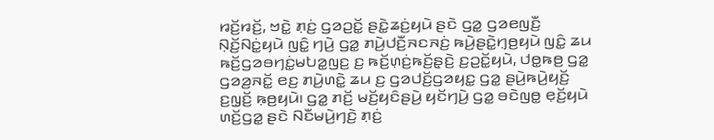ꤙꤢꤩ꤬ꤙꤢꤩ꤬, ꤠꤢꤧ꤭ ꤊ꤫ꤢꤦ꤬ ꤞꤤꤑꤢꤩ꤭ ꤔꤢꤧ꤭ꤘꤢꤦ꤬ꤟꤣꤧ ꤔꤢꤧ ꤞꤤ꤭ ꤞꤤꤕꤜꤢꤪ꤬ ꤡ꤫ꤢꤩ꤬ꤡꤢꤦ꤭ꤟꤣꤧ ꤜꤢꤨ꤭ ꤚꤣꤧ꤬ ꤞꤤ꤭ ꤊꤣꤧ꤬ꤓꤢꤪ꤬ꤏꤢꤏꤢꤦ꤬ ꤒꤣꤧ꤬ꤔꤢꤧ꤭ꤚ꤫ꤥ꤬ꤟꤣꤧ ꤜꤢꤨ꤭ ꤘꤣ ꤒꤢꤩ꤬ꤞꤤꤋꤚꤢꤦ꤭ꤗꤝꤤ꤭ꤜꤢ꤬ ꤢ꤬ ꤒꤢꤩ꤬ꤛ꤫ꤢꤦ꤬ꤒꤢꤩ꤬ꤔ꤫ꤢꤧ꤬ ꤢ꤬ꤑꤢꤩ꤭ꤟꤣꤧ, ꤓꤥ꤭ꤒꤥ꤬ ꤞꤤ꤭ ꤞꤤꤤ꤬ꤏꤢꤩ꤭ ꤕꤢ꤬ ꤊꤣꤧ꤬ꤛꤢꤧ꤭ ꤘꤣ ꤢ꤬ ꤞꤤꤓꤢꤩ꤬ꤞꤤꤟꤢ꤭ ꤞꤤ꤭ ꤔꤣꤧ꤬ꤒꤣꤧ꤬ꤟꤢꤩ꤬ ꤢ꤬ꤜ꤫ꤢꤩ꤬ ꤒ꤫ꤥ꤬ꤟꤣꤧ꤯ ꤞꤤ꤭ ꤊꤢꤩ꤬ ꤗꤢꤩ꤬ꤟꤢꤨꤔꤣꤧ꤬ ꤟꤢꤩꤚꤣꤧ꤬ ꤞꤤ꤭ ꤋꤢꤧꤜꤥ꤭ ꤕ꤫ꤢꤩ꤬ꤟꤣꤧ ꤛꤢꤩ꤬ꤞꤤ꤭ ꤔꤢꤧ ꤡꤢꤪꤗꤣꤧ꤬ꤚꤢꤧ꤬ ꤊ꤫ꤢꤦ꤬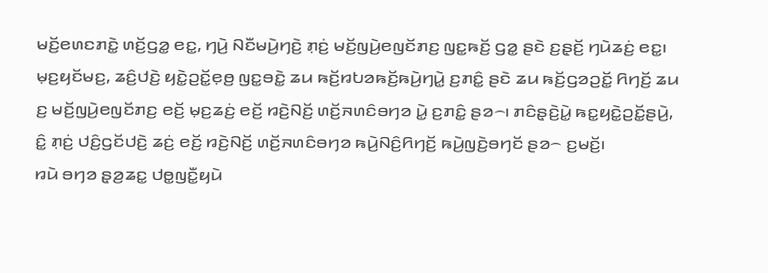ꤗꤢꤩ꤬ꤕꤛꤢꤊꤢꤧ꤭ ꤛꤢꤩ꤬ꤞꤤ꤭ ꤕꤢ꤭, ꤚꤣꤧ꤬ ꤡꤢꤪꤗꤣꤧ꤬ꤚꤢꤧ꤬ ꤊ꤫ꤢꤦ꤬ ꤗꤢꤩ꤬ꤜꤣꤧ꤬ꤕꤜꤢꤩꤊꤢ꤬ ꤜꤢ꤭ꤒꤢꤩ꤬ ꤞꤤ꤭ ꤔꤢꤧ ꤢ꤬ꤔ꤫ꤢꤩ꤬ ꤚꤣꤧꤘꤢꤦ꤬ ꤕꤢ꤭꤯
ꤗ꤫ꤢ꤬ꤟꤢꤩꤗꤢ꤬, ꤘꤢꤨ꤬ꤓꤢꤧ꤬ ꤟꤢꤧ꤭ꤑꤢꤩ꤭ꤕ꤫ꤥ꤬ ꤜꤢ꤭ꤋꤢꤧ꤭ ꤘꤣ ꤒꤢꤩ꤬ꤙꤝꤤꤒꤢꤩ꤬ꤒꤣꤧ꤬ꤚꤣꤧ꤭ ꤢ꤬ꤊꤢꤨ꤭ ꤔꤢꤧ ꤘꤣ ꤒꤢꤩ꤬ꤞꤤꤑꤢꤩ꤭ ꤖꤚꤢꤩ꤬ ꤘꤣ ꤢ꤬ ꤗꤢꤩ꤬ꤜꤣꤧ꤬ꤕꤜꤢꤩꤊꤢ꤬ ꤕꤢꤩ꤬ ꤗ꤫ꤢ꤬ꤘꤢꤦ꤬ ꤕꤢꤩ꤬ ꤙꤢꤧ꤬ꤡꤢꤩ꤬ ꤛꤢꤩ꤬ꤏꤛꤢꤨꤋꤚꤤ ꤣꤧ꤭ ꤢ꤬ꤊꤢꤨ꤭ ꤔꤤ꤮꤯ ꤊꤢꤨꤔ꤫ꤢꤧ꤬ꤣꤧ꤭ ꤒꤢ꤭ꤟꤢꤧ꤭ꤑꤢꤩ꤭ꤔꤣꤧ꤬, ꤢꤨ꤭ ꤊ꤫ꤢꤦ꤬ ꤓꤢꤨ꤬ꤞꤢꤩꤓꤢꤧ꤬ ꤘꤢꤦ꤬ ꤕꤢꤩ꤬ ꤙꤢꤧ꤬ꤡꤢꤩ꤬ ꤛꤢꤩ꤬ꤏꤛꤢꤨꤋꤚꤤ ꤒꤣꤧ꤬ꤡꤢꤨ꤬ꤖꤚꤢꤩ꤬ ꤒꤣꤧ꤬ꤜꤢꤧ꤬ꤋꤚꤢꤩ ꤔꤤ꤮ ꤢ꤬ꤗꤢꤩ꤬꤯
ꤙꤣꤧ ꤋꤚꤤ ꤔ꤫ꤤ꤬ꤘꤢ꤭ ꤓꤥ꤭ꤜꤢꤪ꤭ꤟꤣꤧ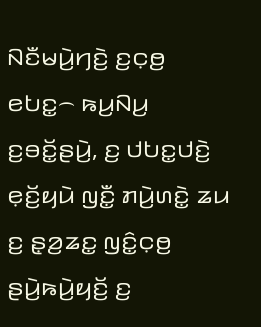ꤡꤢꤪꤗꤣꤧ꤬ꤚꤢꤧ꤬ ꤢ꤬ꤍ꤫ꤥ꤬ ꤕꤝꤢ꤭꤮ ꤒꤣ꤬ꤡꤣ꤬ ꤢ꤬ꤋꤢꤩ꤭ꤔꤣꤧ꤬, ꤢ꤬ ꤓꤝꤢ꤭ꤓꤢꤧ꤬ ꤕ꤫ꤢꤩ꤬ꤟꤣꤧ ꤜꤢꤪ꤭ ꤊꤣꤧ꤬ꤛꤢꤧ꤭ ꤘꤣ ꤢ꤬ ꤔ꤫ꤤ꤬ꤘꤢ꤭ ꤜꤢꤨ꤭ꤍ꤫ꤥ꤬ ꤔꤣꤧ꤬ꤒꤣꤧ꤬ꤟꤢꤩ꤬ ꤢ꤬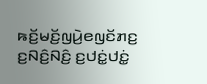ꤒꤢꤩ꤬ꤗꤢꤩ꤬ꤜꤣꤧ꤬ꤕꤜꤢꤩꤊꤢ꤬ ꤢ꤬ꤡꤢꤨ꤬ꤡꤢꤨ꤬ ꤢ꤬ꤓꤢꤦ꤭ꤓꤢꤦ꤭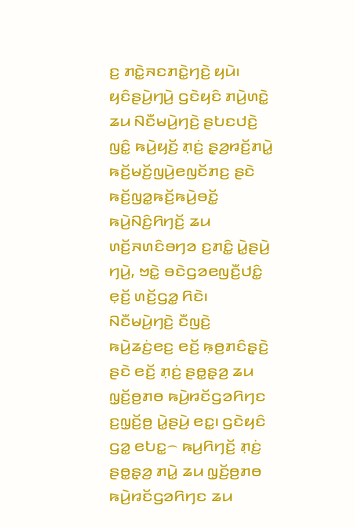ꤢ꤬ ꤊꤢꤧ꤭ꤏꤢꤊꤢꤧ꤭ꤚꤢꤧ꤬ ꤟꤣꤧ꤯
ꤟꤢꤨꤔꤣꤧ꤬ꤚꤣꤧ꤬ ꤞꤢꤧꤟꤢꤨ ꤊꤣꤧ꤬ꤛꤢꤧ꤭ ꤘꤣ ꤡꤢꤪꤗꤣꤧ꤬ꤚꤢꤧ꤬ ꤔꤝꤢꤓꤢꤧ꤬ ꤜꤢꤨ꤭ ꤒꤣꤧ꤬ꤟꤢꤩ꤬ ꤊ꤫ꤢꤦ꤬ ꤔ꤫ꤤ꤬ꤙꤢꤩ꤬ꤊꤣꤧ꤭ ꤒꤢꤩ꤬ꤗꤢꤩ꤬ꤜꤣꤧ꤬ꤕꤜꤢꤩꤊꤢ꤬ ꤔꤢꤧ ꤒꤢꤩ꤬ꤜꤤ꤭ꤒꤢꤩ꤬ꤒꤣꤧ꤬ꤋꤢꤩ꤭ ꤒꤣꤧ꤬ꤡꤢꤨ꤬ꤖꤚꤢꤩ꤬ ꤘꤣ ꤛꤢꤩ꤬ꤏꤛꤢꤨꤋꤚꤤ ꤢ꤬ꤊꤢꤨ꤭ ꤣꤧ꤭ꤔꤣꤧ꤬ ꤚꤣꤧ꤬, ꤠꤢꤧ꤭ ꤋꤢꤧꤞꤤꤕꤜꤢꤪ꤬ꤓꤢꤨ꤭ ꤕ꤫ꤢꤩ꤬ ꤛꤢꤩ꤬ꤞꤤ꤭ ꤖꤢꤧ꤯
ꤡꤢꤪꤗꤣꤧ꤬ꤚꤢꤧ꤬ ꤢꤪꤜꤢꤧ꤬ ꤒꤣꤧ꤬ꤘꤢꤦ꤬ꤕꤢ꤬ ꤕꤢꤩ꤬ ꤒ꤫ꤥ꤬ꤊꤢꤨꤔ꤫ꤢꤧ꤬ ꤔꤢꤧ ꤕꤢꤩ꤬ ꤊ꤫ꤢꤦ꤬ ꤔꤥ꤭ꤔ꤫ꤤ꤬ ꤘꤣ ꤜ꤫ꤢꤩ꤬ꤥ꤬ꤊꤥ ꤒꤣꤧ꤬ꤙꤢꤩꤞꤤꤖꤚꤢ ꤢ꤬ꤜ꤫ꤢꤩ꤬ꤥ꤬ ꤣꤧ꤭ꤔꤣꤧ꤬ ꤕꤢ꤭꤯ ꤞꤢꤧꤟꤢꤨ ꤞꤤ꤭ ꤕꤝꤢ꤭꤮ ꤒꤣ꤬ꤖꤚꤢꤩ꤬ ꤊ꤫ꤢꤦ꤬ ꤔꤥ꤭ꤔ꤫ꤤ꤬ ꤊꤣꤧ꤭ ꤘꤣ ꤜ꤫ꤢꤩ꤬ꤥ꤬ꤊꤥ ꤒꤣꤧ꤬ꤙꤢꤩꤞꤤꤖꤚꤢ ꤘꤣ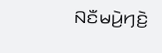ꤡꤢꤪꤗꤣꤧ꤬ꤚꤢꤧ꤬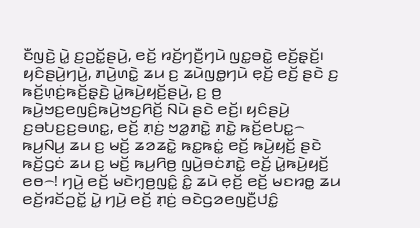ꤢꤪꤜꤢꤧ꤬ ꤣꤧ꤭ ꤢ꤬ꤑꤢꤩ꤭ꤔꤣꤧ꤬, ꤕꤢꤩ꤬ ꤙꤢꤩ꤬ꤚꤢꤪ꤬ꤚꤣꤧ ꤜꤢ꤭ꤋꤢꤧ꤭ ꤕꤢꤩ꤬ꤔ꤫ꤢꤩ꤬꤯
ꤟꤢꤨꤔꤣꤧ꤬ꤚꤣꤧ꤬, ꤊꤣꤧ꤬ꤛꤢꤧ꤭ ꤘꤣ ꤢ꤬ ꤘꤣꤧꤜꤥ꤭ꤚꤣꤧ ꤕ꤫ꤢꤩ꤬ ꤕꤢꤩ꤬ ꤔꤢꤧ ꤢ꤬ ꤒꤢꤩ꤬ꤛ꤫ꤢꤦ꤬ꤒꤢꤩ꤬ꤔ꤫ꤢꤧ꤬ ꤣꤧ꤭ꤒꤣꤧ꤬ꤟꤢꤩ꤬ꤔꤣꤧ꤬, ꤢ꤬ ꤥ꤬ ꤒꤣꤧ꤬ꤠꤢ꤬ꤕꤜꤢꤨ꤬ꤒꤣꤧ꤬ꤠꤢ꤬ꤖꤢꤩ꤬ ꤡꤣꤧ ꤔꤢꤧ ꤕꤢꤩ꤬꤯ ꤟꤢꤨꤔꤣꤧ꤬ ꤢ꤬ꤋꤝꤢ꤬ꤢ꤬ꤋꤛꤢ꤭, ꤕꤢꤩ꤬ ꤊ꤫ꤢꤦ꤬ ꤠꤤ꤭ꤊꤢꤧ꤭ ꤊꤢꤧ꤭ ꤒꤢꤩ꤬ꤕꤝꤢ꤭꤮ ꤒꤣ꤬ꤡꤣ꤬ ꤘꤣ ꤢ꤬ ꤗꤢꤩ꤬ ꤘꤤꤘꤢꤧ꤭ ꤒꤢ꤭ꤒꤢꤦ꤭ ꤕꤢꤩ꤬ ꤒꤣꤧ꤬ꤟꤢꤩ꤬ ꤔꤢꤧ ꤒꤢꤩ꤬ꤞꤢꤦ ꤘꤣ ꤢ꤬ ꤗꤢꤩ꤬ ꤒꤣ꤬ꤖꤥ꤬ ꤜꤣꤧ꤬ꤋꤢꤦꤊꤢꤧ꤭ ꤕꤢꤩ꤬ ꤣꤧ꤭ꤒꤣꤧ꤬ꤟꤢꤩ꤬ ꤕꤥ꤮! ꤚꤣꤧ꤬ ꤕꤢꤩ꤬ ꤗꤢꤧꤚ꤫ꤥ꤬ꤜꤢꤨ꤭ ꤢꤨ꤭ ꤘꤣꤧ ꤕ꤫ꤢꤩ꤬ ꤕꤢꤩ꤬ ꤗꤢꤙꤥ꤭ ꤘꤣ ꤕꤢꤩ꤬ꤙꤢꤩꤑꤢꤩ꤭ ꤣꤧ꤭ ꤚꤣꤧ꤬ ꤕꤢꤩ꤬ ꤊ꤫ꤢꤦ꤬ ꤋꤢꤧꤞꤤꤕꤜꤢꤪ꤬ꤓꤢꤨ꤭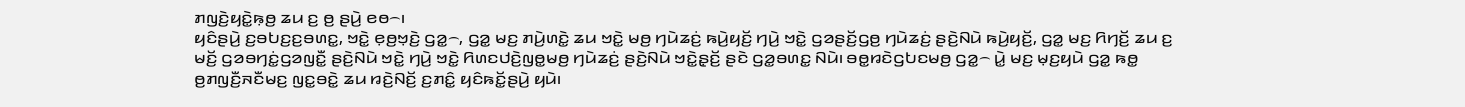ꤊꤜꤢꤧ꤬ꤟꤢꤧ꤭ꤒ꤫ꤥ꤬ ꤘꤣ ꤢ꤬ ꤥ꤬ ꤔꤣꤧ꤬ ꤕꤥ꤮꤯
ꤟꤢꤨꤔꤣꤧ꤬ ꤢ꤬ꤋꤝꤢ꤬ꤢ꤬ꤋꤛꤢ꤭, ꤠꤢꤧ꤭ ꤕ꤫ꤥ꤬ꤠ꤫ꤢꤧ꤬ ꤞꤤ꤭꤮, ꤞꤤ꤭ ꤗꤢ꤬ ꤊꤣꤧ꤬ꤛꤢꤧ꤭ ꤘꤣ ꤠꤢꤧ꤭ ꤗꤥ꤬ ꤚꤣꤧꤘꤢꤦ꤬ ꤒꤣꤧ꤬ꤟꤢꤩ꤬ ꤚꤣꤧ꤬ ꤠꤢꤧ꤭ ꤞꤤꤔꤢꤩ꤬ꤞꤥ꤬ ꤚꤣꤧꤘꤢꤦ꤬ ꤔꤢꤧ꤬ꤡꤣꤧ ꤒꤣꤧ꤬ꤟꤢꤩ꤬, ꤞꤤ꤭ ꤗꤢ꤬ ꤖꤚꤢꤩ꤬ ꤘꤣ ꤢ꤬ ꤗꤢꤩ꤬ ꤞꤤꤋꤚꤢꤦ꤭ꤞꤤꤜꤢꤪ꤭ ꤔꤢꤧ꤬ꤡꤣꤧ ꤠꤢꤧ꤭ ꤚꤣꤧ꤬ ꤠꤢꤧ꤭ ꤖꤛꤢꤓꤢꤧ꤬ꤜꤥ꤭ꤗꤥ꤬ ꤚꤣꤧꤘꤢꤦ꤬ ꤔꤢꤧ꤬ꤡꤣꤧ ꤠꤢꤧ꤭ꤔ꤫ꤢꤩ꤬ ꤔꤢꤧ ꤞꤤ꤭ꤋꤛꤢ꤭ ꤡꤣꤧ꤯ ꤋꤥ꤭ꤙꤢꤧꤞꤝꤢꤗꤥ꤬ ꤞꤤ꤭꤮ ꤣꤧ꤭ ꤗꤢ꤬ ꤗ꤫ꤢ꤬ꤟꤣꤧ ꤞꤤ꤭ ꤒꤥ꤭ ꤥ꤬ꤊꤜꤢꤪ꤬ꤏꤢꤪꤗꤢ꤬ ꤜꤢ꤭ꤋꤢꤧ꤭ ꤘꤣ ꤙꤢꤧ꤬ꤡꤢꤩ꤬ ꤢ꤬ꤊꤢꤨ꤭ ꤟꤢꤨꤒꤢꤩ꤭ꤔꤣꤧ꤬ ꤟꤣꤧ꤯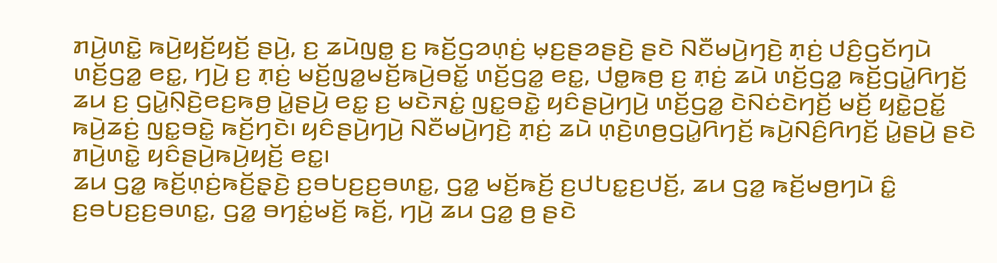ꤊꤣꤧ꤬ꤛꤢꤧ꤭ ꤒꤣꤧ꤬ꤟꤢꤩ꤬ꤟꤢꤩ꤬ ꤔꤣꤧ꤬, ꤢ꤬ ꤘꤣꤧꤜꤥ꤭ ꤢ꤬ ꤒꤢꤩ꤬ꤞꤤꤛ꤫ꤢꤦ꤬ ꤗ꤫ꤢ꤬ꤔꤤꤔꤢꤧ꤬ ꤔꤢꤧ ꤡꤢꤪꤗꤣꤧ꤬ꤚꤢꤧ꤬ ꤊ꤫ꤢꤦ꤬ ꤓꤢꤨ꤬ꤞꤢꤩꤚꤣꤧ ꤛꤢꤩ꤬ꤞꤤ꤭ ꤕꤢ꤭, ꤚꤣꤧ꤬ ꤢ꤬ ꤊ꤫ꤢꤦ꤬ ꤗꤢꤩ꤬ꤜꤤ꤭ꤗꤢꤩ꤬ꤒꤣꤧ꤬ꤋꤢꤩ꤭ ꤛꤢꤩ꤬ꤞꤤ꤭ ꤕꤢ꤭, ꤓꤥ꤭ꤒꤥ꤬ ꤢ꤬ ꤊ꤫ꤢꤦ꤬ ꤘꤣꤧ ꤛꤢꤩ꤬ꤞꤤ꤭ ꤒꤢꤩ꤬ꤞꤣꤧ꤭ꤖꤚꤢꤩ꤬ ꤘꤣ ꤢ꤬ ꤞꤣꤧ꤭ꤡ꤫ꤢꤧ꤬ꤕꤢ꤬ꤒꤥ꤬ ꤣꤧ꤭ꤔꤣꤧ꤬ ꤕꤢ꤭ ꤢ꤬ ꤗꤢꤧꤏꤢꤦ꤭ ꤜꤢ꤭ꤋꤢꤧ꤭ ꤟꤢꤨꤔꤣꤧ꤬ꤚꤣꤧ꤬ ꤛꤢꤩ꤬ꤞꤤ꤭ ꤢꤧꤡꤢꤦꤢꤧꤚꤢꤩ꤬ ꤗꤢꤩ꤬ ꤟꤢꤧ꤭ꤑꤢꤩ꤭ ꤒꤣꤧ꤬ꤘꤢꤦ꤬ ꤜꤢ꤭ꤋꤢꤧ꤭ ꤒꤢꤩ꤬ꤚꤢꤧ꤯ ꤟꤢꤨꤔꤣꤧ꤬ꤚꤣꤧ꤬ ꤡꤢꤪꤗꤣꤧ꤬ꤚꤢꤧ꤬ ꤊ꤫ꤢꤦ꤬ ꤘꤣꤧ ꤛ꤫ꤢꤧ꤬ꤛꤥ꤬ꤞꤣꤧ꤭ꤖꤚꤢꤩ꤬ ꤒꤣꤧ꤬ꤡꤢꤨ꤬ꤖꤚꤢꤩ꤬ ꤣꤧ꤭ꤔꤣꤧ꤬ ꤔꤢꤧ ꤊꤣꤧ꤬ꤛꤢꤧ꤭ ꤟꤢꤨꤔꤣꤧ꤬ꤒꤣꤧ꤬ꤟꤢꤩ꤬ ꤕꤢ꤭꤯
ꤘꤣ ꤞꤤ꤭ ꤒꤢꤩ꤬ꤛ꤫ꤢꤦ꤬ꤒꤢꤩ꤬ꤔ꤫ꤢꤧ꤬ ꤢ꤬ꤋꤝꤢ꤬ꤢ꤬ꤋꤛꤢ꤭, ꤞꤤ꤭ ꤗꤢꤩ꤬ꤒꤢꤩ꤬ ꤢ꤬ꤓꤝꤢ꤭ꤢ꤬ꤓꤢꤩ꤬, ꤘꤣ ꤞꤤ꤭ ꤒꤢꤩ꤬ꤗꤥ꤬ꤚꤣꤧ ꤢꤨ꤭ ꤢ꤬ꤋꤝꤢ꤬ꤢ꤬ꤋꤛꤢ꤭, ꤞꤤ꤭ ꤋꤚꤢꤦ꤭ꤗꤢꤩ꤬ ꤒꤢꤩ꤬, ꤚꤣꤧ꤬ ꤘꤣ ꤞꤤ꤭ ꤥ꤬ ꤔꤢꤧ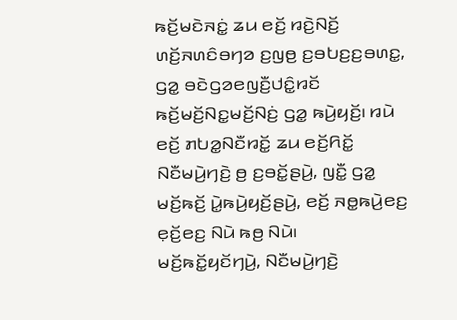ꤒꤢꤩ꤬ꤗꤢꤧꤏꤢꤦ꤭ ꤘꤣ ꤕꤢꤩ꤬ ꤙꤢꤧ꤬ꤡꤢꤩ꤬ ꤛꤢꤩ꤬ꤏꤛꤢꤨꤋꤚꤤ ꤢ꤬ꤜꤥ꤬ ꤢ꤬ꤋꤝꤢ꤬ꤢ꤬ꤋꤛꤢ꤭, ꤞꤤ꤭ ꤋꤢꤧꤞꤤꤕꤜꤢꤪ꤬ꤓꤢꤨ꤭ꤙꤢꤩ ꤒꤢꤩ꤬ꤗꤢꤩ꤬ꤡꤢ꤭ꤗꤢꤩ꤬ꤡꤢꤦ꤬ ꤞꤤ꤭ ꤒꤣꤧ꤬ꤟꤢꤩ꤬꤯ ꤙꤣꤧ ꤕꤢꤩ꤬ ꤊꤝꤤ꤭ꤡꤢꤪꤙꤢꤩ꤭ ꤘꤣ ꤕꤢꤩ꤬ꤖꤢꤩ꤭ ꤡꤢꤪꤗꤣꤧ꤬ꤚꤢꤧ꤬ ꤥ꤬ ꤢ꤬ꤋꤢꤩ꤭ꤔꤣꤧ꤬, ꤜꤢꤪ꤭ ꤞꤤ꤭ ꤗꤢꤩ꤬ꤒꤢꤩ꤬ ꤣꤧ꤭ꤒꤣꤧ꤬ꤟꤢꤩ꤬ꤔꤣꤧ꤬, ꤕꤢꤩ꤬ ꤏꤥ꤭ꤒꤣꤧ꤬ꤕꤢ꤬ ꤕ꤫ꤢꤩ꤬ꤕꤢ꤬ ꤡꤣꤧ ꤒꤥ꤬ ꤡꤣꤧ꤯
ꤗꤢꤩ꤬ꤒꤢꤩ꤭ꤟꤢꤩꤚꤣꤧ꤬, ꤡꤢꤪꤗꤣꤧ꤬ꤚꤢꤧ꤬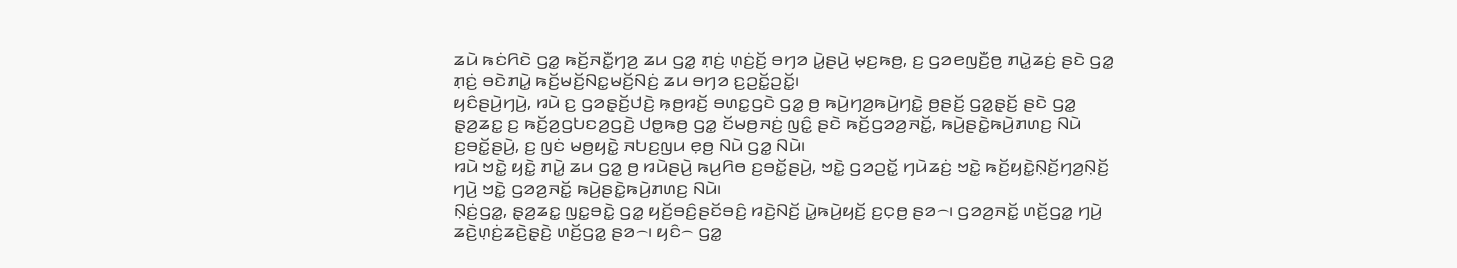ꤘꤣꤧ ꤒꤢꤦꤖꤢꤧ ꤞꤤ꤭ ꤒꤢꤩ꤬ꤏꤢꤪ꤭ꤚꤤ꤬ ꤘꤣ ꤞꤤ꤭ ꤊ꤫ꤢꤦ꤬ ꤛ꤫ꤢꤦ꤬ꤢꤩ꤬ ꤋꤚꤤ ꤣꤧ꤭ꤔꤣꤧ꤬ ꤗ꤫ꤢ꤬ꤒꤥ꤬, ꤢ꤬ ꤞꤤꤕꤜꤢꤪ꤬ꤥ꤬ ꤊꤣꤧ꤭ꤘꤢꤦ꤬ ꤔꤢꤧ ꤞꤤ꤭ ꤊ꤫ꤢꤦ꤬ ꤋꤢꤧꤊꤣꤧ꤭ ꤒꤢꤩ꤬ꤗꤢꤩ꤬ꤡꤢ꤭ꤗꤢꤩ꤬ꤡꤢꤦ꤬ ꤘꤣ ꤋꤚꤤ ꤢ꤬ꤑꤢꤩ꤭ꤑꤢꤩ꤭꤯
ꤟꤢꤨꤔꤣꤧ꤬ꤚꤣꤧ꤬, ꤙꤣꤧ ꤢ꤬ ꤞꤤꤔ꤫ꤢꤩ꤬ꤓꤢꤧ꤬ ꤒ꤫ꤥ꤬ꤙꤢꤩ꤬ ꤋꤛꤢ꤭ꤞꤢꤧ ꤞꤤ꤭ ꤥ꤬ ꤒꤣꤧ꤬ꤚꤤ꤬ꤒꤣꤧ꤬ꤚꤢꤧ꤭ ꤥ꤬ꤔꤢꤩ꤬ ꤞꤤ꤭ꤔ꤫ꤢꤩ꤬ ꤔꤢꤧ ꤞꤤ꤭ ꤔ꤫ꤤ꤬ꤘꤢ꤭ ꤢ꤬ ꤒꤢꤩ꤬ꤤ꤬ꤞꤝꤢꤤ꤬ꤞꤢꤧ꤬ ꤓꤥ꤭ꤒꤥ꤬ ꤞꤤ꤭ ꤢꤩꤗꤥ꤬ꤏꤢꤦ꤬ ꤜꤢꤨ꤭ ꤔꤢꤧ ꤒꤢꤩ꤬ꤞꤤꤤ꤬ꤏꤢꤩ꤭, ꤒꤣꤧ꤬ꤔꤢꤧ꤭ꤒꤣꤧ꤬ꤊꤛꤢ꤬ ꤡꤣꤧ ꤢ꤬ꤋꤢꤩ꤭ꤔꤣꤧ꤬, ꤢ꤬ ꤜꤢꤦ ꤗꤥ꤬ꤟꤢꤧ꤭ ꤏꤝꤢ꤬ꤜꤣ ꤕ꤫ꤥ꤬ ꤡꤣꤧ ꤞꤤ꤭ ꤡꤣꤧ꤯
ꤙꤣꤧ ꤠꤢꤧ꤭ ꤟꤢꤧ꤭ ꤊꤣꤧ꤭ ꤘꤣ ꤞꤤ꤭ ꤥ꤬ ꤙꤣꤧꤔꤣꤧ꤬ ꤒꤣ꤬ꤖꤥ ꤢ꤬ꤋꤢꤩ꤭ꤔꤣꤧ꤬, ꤠꤢꤧ꤭ ꤞꤤꤑꤢꤩ꤭ ꤚꤣꤧꤘꤢꤦ꤬ ꤠꤢꤧ꤭ ꤒꤢꤩ꤬ꤟꤢꤧ꤭ꤡ꤫ꤢꤩ꤬ꤚꤤ꤬ꤡ꤫ꤢꤩ꤬ ꤚꤣꤧ꤬ ꤠꤢꤧ꤭ ꤞꤤꤤ꤬ꤏꤢꤩ꤭ ꤒꤣꤧ꤬ꤔꤢꤧ꤭ꤒꤣꤧ꤬ꤊꤛꤢ꤬ ꤡꤣꤧ꤯
ꤡ꤫ꤢꤦ꤬ꤞꤤ꤭, ꤔ꤫ꤤ꤬ꤘꤢ꤭ ꤜꤢ꤭ꤋꤢꤧ꤭ ꤞꤤ꤭ ꤟꤢꤩ꤬ꤋꤢꤨ꤬ꤔꤢꤩꤋꤢꤨ꤬ ꤙꤢꤧ꤬ꤡꤢꤩ꤬ ꤣꤧ꤭ꤒꤣꤧ꤬ꤟꤢꤩ꤬ ꤢ꤬ꤍ꤫ꤥ꤬ ꤔꤤ꤮꤯ ꤞꤤꤤ꤬ꤏꤢꤩ꤭ ꤛꤢꤩ꤬ꤞꤤ꤭ ꤚꤣꤧ꤬ ꤘꤢꤧ꤬ꤛ꤫ꤢꤦ꤬ꤘꤢꤧ꤬ꤔ꤫ꤢꤧ꤬ ꤛꤢꤩ꤬ꤞꤤ꤭ ꤔꤤ꤮꤯ ꤟꤢꤨ꤮ ꤞꤤ꤭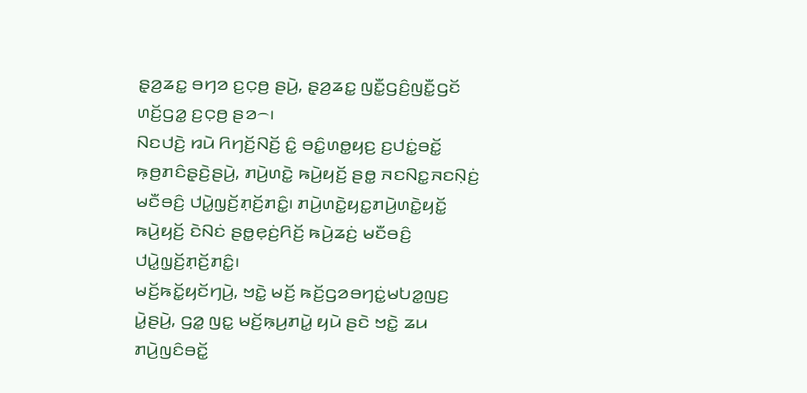ꤔ꤫ꤤ꤬ꤘꤢ꤭ ꤋꤚꤤ ꤢ꤬ꤍ꤫ꤥ꤬ ꤔꤣꤧ꤬, ꤔ꤫ꤤ꤬ꤘꤢ꤭ ꤜꤢꤪ꤭ꤞꤢꤨ꤬ꤜꤢꤪ꤭ꤞꤢꤩ ꤛꤢꤩ꤬ꤞꤤ꤭ ꤢ꤬ꤍ꤫ꤥ꤬ ꤔꤤ꤮꤯
ꤡꤢꤓꤢꤧ꤬ ꤙꤣꤧ ꤖꤚꤢꤩ꤬ꤡꤢꤩ꤬ ꤢꤨ꤭ ꤋꤢꤨ꤭ꤛꤥ꤭ꤟꤢ꤬ ꤢ꤬ꤓꤢꤦ꤭ꤋꤢꤩ꤭ ꤒ꤫ꤥ꤬ꤊꤢꤨꤔ꤫ꤢꤧ꤬ꤔꤣꤧ꤬, ꤊꤣꤧ꤬ꤛꤢꤧ꤭ ꤒꤣꤧ꤬ꤟꤢꤩ꤬ ꤔꤥ꤭ ꤏꤢꤡꤢ꤭ꤏꤢꤡ꤫ꤢꤦ꤬ ꤗꤢꤪꤋꤢꤨ꤬ ꤓꤣꤧ꤭ꤜ꤫ꤢꤩ꤬ꤊ꤫ꤢꤩ꤬ꤊꤢꤨ꤭꤯ ꤊꤣꤧ꤬ꤛꤢꤧ꤭ꤟꤢ꤭ꤊꤣꤧ꤬ꤛꤢꤧ꤭ꤟꤢꤩ꤭ ꤒꤣꤧ꤬ꤟꤢꤩ꤬ ꤢꤧꤡꤢꤦ ꤔꤥ꤭ꤕ꤫ꤢꤦ꤬ꤖꤢꤩ꤬ ꤒꤣꤧ꤬ꤘꤢꤦ꤬ ꤗꤢꤪꤋꤢꤨ꤬ ꤓꤣꤧ꤭ꤜ꤫ꤢꤩ꤬ꤊ꤫ꤢꤩ꤬ꤊꤢꤨ꤭꤯
ꤗꤢꤩ꤬ꤒꤢꤩ꤭ꤟꤢꤩꤚꤣꤧ꤬, ꤠꤢꤧ꤭ ꤗꤢꤩ꤬ ꤒꤢꤩ꤬ꤞꤤꤋꤚꤢꤦ꤭ꤗꤝꤤ꤭ꤜꤢ꤬ ꤣꤧ꤭ꤔꤣꤧ꤬, ꤞꤤ꤭ ꤜꤢ꤭ ꤗꤢꤩ꤬ꤒ꤫ꤣ꤬ꤊꤣꤧ꤭ ꤟꤣꤧ ꤔꤢꤧ ꤠꤢꤧ꤭ ꤘꤣ ꤊꤣꤧ꤬ꤜꤢꤨꤋꤢꤩ꤭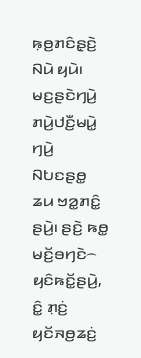ꤒ꤫ꤥ꤬ꤊꤢꤨꤔ꤫ꤢꤧ꤬ ꤡꤣꤧ ꤟꤣꤧ꤯
ꤗꤢ꤬ꤔꤢꤧꤚꤣꤧ꤬ ꤊꤣꤧ꤬ꤓꤢꤪ꤬ꤗꤣꤧ꤭ ꤚꤣꤧ꤬ ꤡꤝꤢꤔꤥ꤭ ꤘꤣ ꤠꤤ꤭ꤊꤢꤨ꤭ ꤔꤣꤧ꤬꤯ ꤔꤢꤧ꤬ ꤒꤥ꤭ ꤗꤢꤩ꤬ꤋꤚꤢꤧ꤮ ꤟꤢꤨꤒꤢꤩ꤭ꤔꤣꤧ꤬, ꤢꤨ꤭ ꤊ꤫ꤢꤦ꤬ ꤟꤢꤩꤏꤥ꤬ꤘꤢꤦ꤬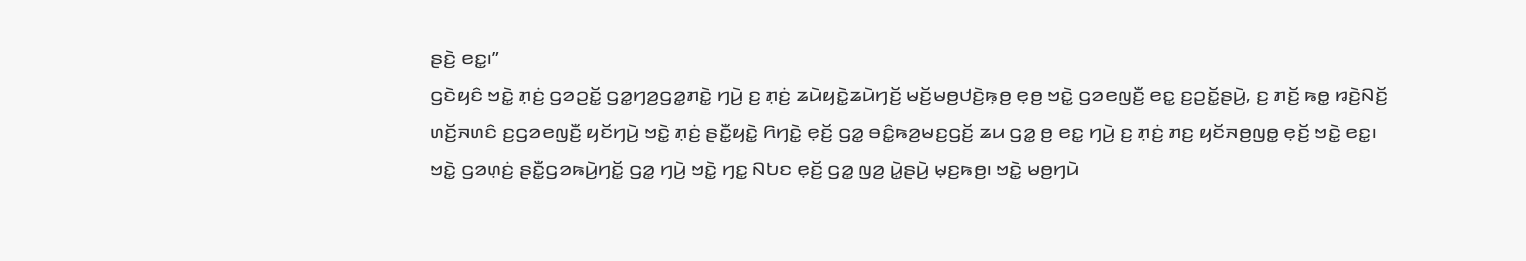ꤔꤢꤧ꤬ ꤕꤢ꤭꤯”
ꤞꤢꤧꤟꤢꤨ ꤠꤢꤧ꤭ ꤊ꤫ꤢꤦ꤬ ꤞꤤꤑꤢꤩ꤭ ꤞꤤ꤭ꤚꤤ꤬ꤞꤤ꤭ꤊꤢꤧ꤭ ꤚꤣꤧ꤬ ꤢ꤬ ꤊ꤫ꤢꤦ꤬ ꤘꤣꤧꤟꤢꤧ꤭ꤘꤣꤧꤚꤢꤩ꤬ ꤗꤢꤩ꤬ꤗꤥ꤬ꤓꤢꤧ꤬ꤒ꤫ꤥ꤬ ꤕ꤫ꤥ꤬ ꤠꤢꤧ꤭ ꤞꤤꤕꤜꤢꤪ꤬ ꤕꤢ꤭ ꤢ꤬ꤑꤢꤩ꤭ꤔꤣꤧ꤬, ꤢ꤬ ꤊꤢꤩ꤬ ꤒꤥ꤭ ꤙꤢꤧ꤬ꤡꤢꤩ꤬ ꤛꤢꤩ꤬ꤏꤛꤢꤨ ꤢ꤬ꤞꤤꤕꤜꤢꤪ꤬ ꤟꤢꤩꤚꤣꤧ꤬ ꤠꤢꤧ꤭ ꤊ꤫ꤢꤦ꤬ ꤔꤢꤪ꤭ꤟꤢꤧ꤭ ꤖꤚꤢꤧ꤭ ꤕ꤫ꤢꤩ꤬ ꤞꤤ꤭ ꤋꤢꤨ꤭ꤒꤤ꤬ꤗꤢ꤬ꤞꤢꤩ꤬ ꤘꤣ ꤞꤤ꤭ ꤥ꤬ ꤕꤢ꤭ ꤚꤣꤧ꤬ ꤢ꤬ ꤊ꤫ꤢꤦ꤬ ꤊꤢ꤬ ꤟꤢꤩꤏꤥ꤬ꤜꤥ꤭ ꤕ꤫ꤢꤩ꤬ ꤠꤢꤧ꤭ ꤕꤢ꤭꤯
ꤠꤢꤧ꤭ ꤞꤤꤛ꤫ꤢꤦ꤬ ꤔꤢꤪ꤭ꤞꤤꤒꤣꤧ꤬ꤚꤢꤩ꤭ ꤞꤤ꤭ ꤚꤣꤧ꤬ ꤠꤢꤧ꤭ ꤚꤢ꤭ ꤡꤝꤢ ꤕ꤫ꤢꤩ꤬ ꤞꤤ꤭ ꤜꤤ꤬ ꤣꤧ꤭ꤔꤣꤧ꤬ ꤗ꤫ꤢ꤬ꤒꤥ꤬꤯ ꤠꤢꤧ꤭ ꤗꤥ꤬ꤚꤣꤧ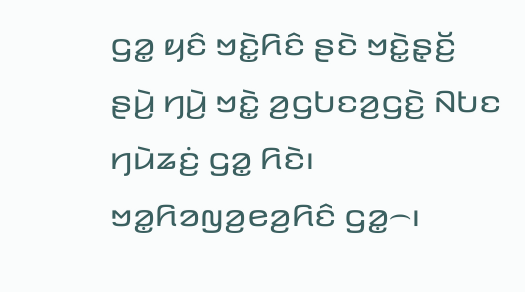ꤞꤤ꤭ ꤟꤢꤨ ꤠꤢꤧ꤭ꤖꤢꤨ ꤔꤢꤧ ꤠꤢꤧ꤭ꤔ꤫ꤢꤩ꤬ ꤔꤣꤧ꤬ ꤚꤣꤧ꤬ ꤠꤢꤧ꤭ ꤤ꤬ꤞꤝꤢꤤ꤬ꤞꤢꤧ꤬ ꤡꤝꤢ ꤚꤣꤧꤘꤢꤦ꤬ ꤞꤤ꤭ ꤖꤢꤧ꤯
ꤠꤤ꤭ꤖꤤꤜꤤ꤬ꤕꤤ꤬ꤖꤢꤨ ꤞꤤ꤭꤮꤯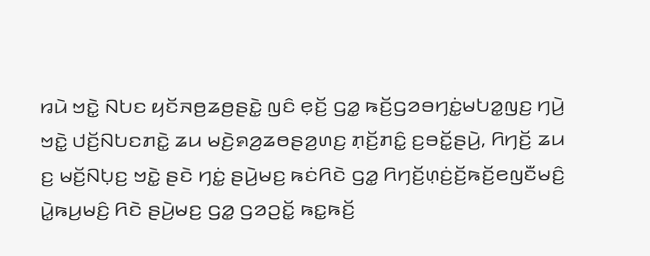ꤙꤣꤧ ꤠꤢꤧ꤭ ꤡꤝꤢ ꤟꤢꤩꤏꤥ꤬ꤘꤥ꤬ꤔꤢꤧ꤭ ꤜꤢꤨ ꤕ꤫ꤢꤩ꤬ ꤞꤤ꤭ ꤒꤢꤩ꤬ꤞꤤꤋꤚꤢꤦ꤭ꤗꤝꤤ꤭ꤜꤢ꤬ ꤚꤣꤧ꤬ ꤠꤢꤧ꤭ ꤓꤢꤩ꤬ꤡꤝꤢꤊꤢꤧ꤭ ꤘꤣ ꤗꤢꤧ꤬ꤎꤤ꤬ꤘꤥꤔꤤ꤬ꤛꤢ꤬ ꤊ꤫ꤢꤩ꤬ꤊꤢꤨ꤭ ꤢ꤬ꤋꤢꤩ꤭ꤔꤣꤧ꤬, ꤖꤚꤢꤩ꤬ ꤘꤣ ꤢ꤬ ꤗꤢꤩ꤬ꤡꤝ꤫ꤢ꤬ ꤠꤢꤧ꤭ ꤔꤢꤧ ꤚꤢꤦ꤭ ꤔꤣꤧ꤬ꤗꤢ꤬ ꤒꤢꤦꤖꤢꤧ ꤞꤤ꤭ ꤖꤚꤢꤩ꤬ꤛ꤫ꤢꤦ꤬ꤢꤩ꤬ꤒꤢꤩ꤬ꤕꤜꤢꤪꤗꤢꤨ꤬ ꤣꤧ꤭ꤒꤣ꤬ꤗꤢꤨ꤬ ꤖꤢꤧ ꤔꤣꤧ꤬ꤗꤢ꤬ ꤞꤤ꤭ ꤞꤤꤑꤢꤩ꤭ ꤒꤢ꤭ꤒꤢꤩ꤬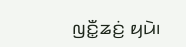ꤜꤢꤪ꤭ꤘꤢꤦ꤬ ꤟꤣꤧ꤯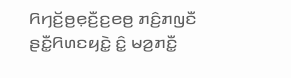ꤖꤚꤢꤩ꤬ꤥ꤬ꤕ꤫ꤢꤪ꤬ꤢ꤬ꤕꤥ꤬ ꤊꤢꤨ꤬ꤊꤜꤢꤪ ꤔꤢꤪ꤭ꤖꤛꤢꤟꤢꤧ꤭ ꤢꤨ꤭ ꤗꤤ꤬ꤊꤢꤪ꤭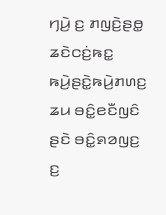ꤚꤣꤧ꤬ ꤢ꤬ ꤊꤜꤢꤧ꤬ꤔꤥ꤭ ꤘꤢꤧꤍꤢꤦ꤬ꤒꤢ꤭ ꤒꤣꤧ꤬ꤔꤢꤧ꤭ꤒꤣꤧ꤬ꤊꤛꤢ꤬ ꤘꤣ ꤋꤢꤨ꤭ꤕꤢꤪꤜꤢꤨ ꤔꤢꤧ ꤋꤢꤨ꤭ꤎꤤꤜꤢ꤬ ꤢ꤬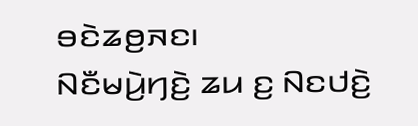ꤋꤢꤧꤘꤥ꤬ꤏꤢ꤯
ꤡꤢꤪꤗꤣꤧ꤬ꤚꤢꤧ꤬ ꤘꤣ ꤢ꤬ ꤡꤢꤓꤢꤧ꤬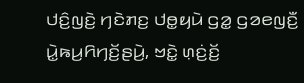ꤓꤢꤨ꤬ꤜꤢꤧ꤬ ꤚꤢꤧꤊꤢ꤬ ꤓꤥ꤭ꤟꤣꤧ ꤞꤤ꤭ ꤞꤤꤕꤜꤢꤪ꤬ ꤣꤧ꤭ꤒꤣ꤬ꤖꤚꤢꤩ꤬ꤔꤣꤧ꤬, ꤠꤢꤧ꤭ ꤛ꤫ꤢꤦ꤬ꤢꤩ꤬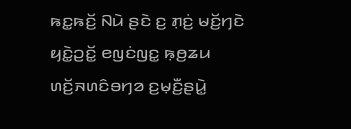ꤒꤢ꤭ꤒꤢꤩ꤬ ꤡꤣꤧ ꤔꤢꤧ ꤢ꤬ ꤊ꤫ꤢꤦ꤬ ꤗꤢꤩ꤬ꤚꤢꤧ ꤟꤢꤧ꤭ꤑꤢꤩ꤭ ꤕꤜꤢꤦꤜꤢ꤭ ꤒ꤫ꤥ꤬ꤘꤣ ꤛꤢꤩ꤬ꤏꤛꤢꤨꤋꤚꤤ ꤢ꤬ꤗ꤫ꤢꤪ꤬ꤔꤣꤧ꤭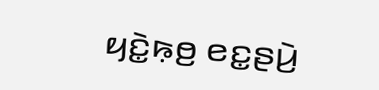ꤟꤢꤧ꤭ꤒ꤫ꤥ꤬ ꤕꤢ꤭ꤔꤣꤧ꤬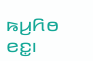ꤒꤣ꤬ꤖꤥ ꤕꤢ꤭꤯